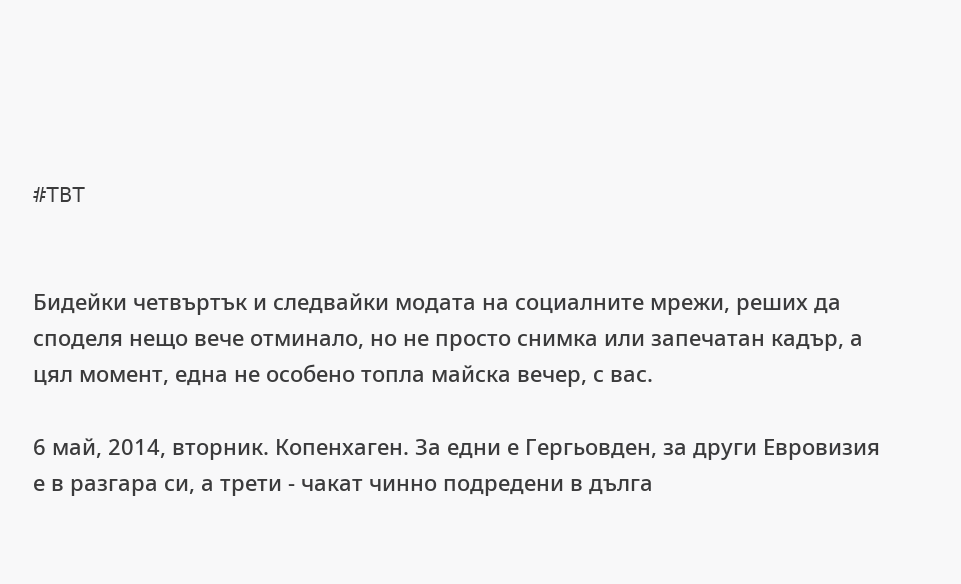#TBT


Бидейки четвъртък и следвайки модата на социалните мрежи, реших да споделя нещо вече отминало, но не просто снимка или запечатан кадър, а цял момент, една не особено топла майска вечер, с вас.

6 май, 2014, вторник. Копенхаген. За едни е Гергьовден, за други Евровизия е в разгара си, а трети - чакат чинно подредени в дълга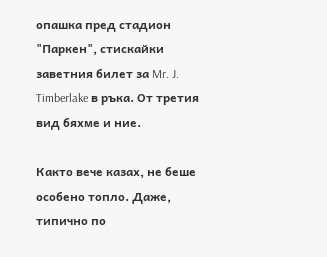опашка пред стадион "Паркен", стискайки заветния билет за Mr. J. Timberlake в ръка. От третия вид бяхме и ние.

Както вече казах, не беше особено топло. Даже, типично по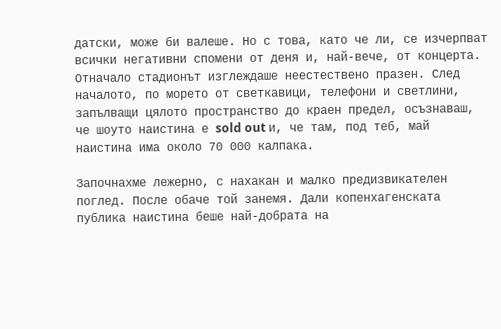датски, може би валеше. Но с това, като че ли, се изчерпват всички негативни спомени от деня и, най-вече, от концерта. Отначало стадионът изглеждаше неестествено празен. След началото, по морето от светкавици, телефони и светлини, запълващи цялото пространство до краен предел, осъзнаваш, че шоуто наистина е sold out и, че там, под теб, май наистина има около 70 000 калпака.

Започнахме лежерно, с нахакан и малко предизвикателен поглед. После обаче той занемя. Дали копенхагенската публика наистина беше най-добрата на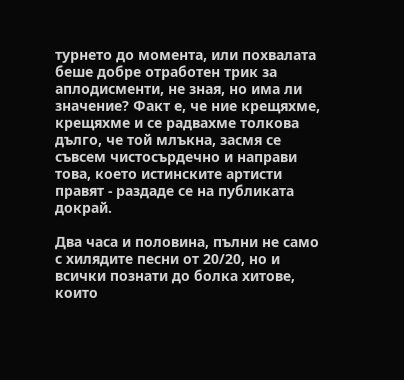турнето до момента, или похвалата беше добре отработен трик за аплодисменти, не зная, но има ли значение? Факт е, че ние крещяхме, крещяхме и се радвахме толкова дълго, че той млъкна, засмя се съвсем чистосърдечно и направи това, което истинските артисти правят - раздаде се на публиката докрай.

Два часа и половина, пълни не само с хилядите песни от 20/20, но и всички познати до болка хитове, които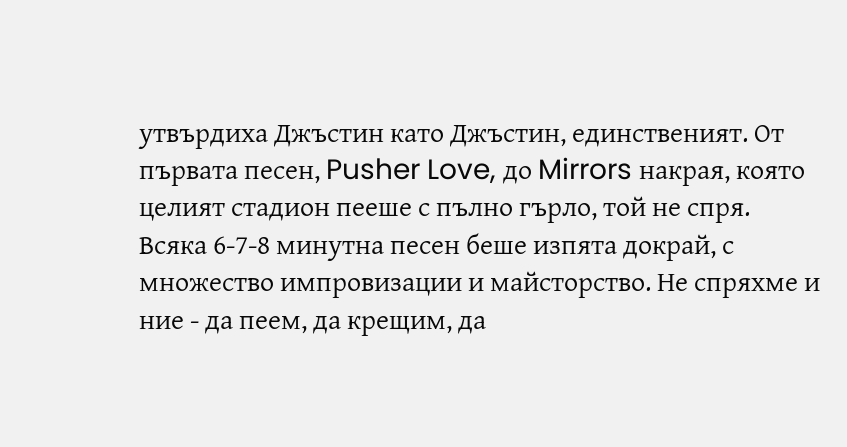утвърдиха Джъстин като Джъстин, единственият. От първата песен, Pusher Love, до Mirrors накрая, която целият стадион пееше с пълно гърло, той не спря. Всяка 6-7-8 минутна песен беше изпята докрай, с множество импровизации и майсторство. Не спряхме и ние - да пеем, да крещим, да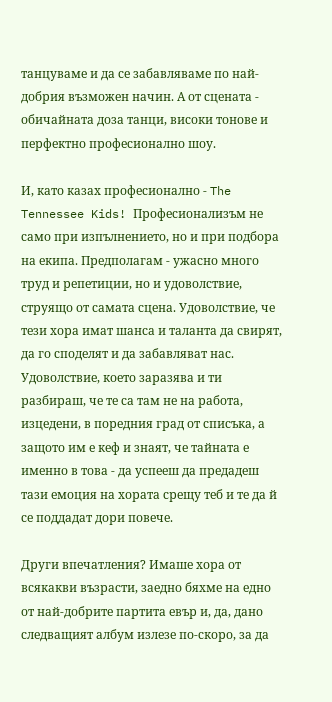танцуваме и да се забавляваме по най-добрия възможен начин. А от сцената - обичайната доза танци, високи тонове и перфектно професионално шоу.

И, като казах професионално - The Tennessee Kids! Професионализъм не само при изпълнението, но и при подбора на екипа. Предполагам - ужасно много труд и репетиции, но и удоволствие, струящо от самата сцена. Удоволствие, че тези хора имат шанса и таланта да свирят, да го споделят и да забавляват нас. Удоволствие, което заразява и ти разбираш, че те са там не на работа, изцедени, в поредния град от списъка, а защото им е кеф и знаят, че тайната е именно в това - да успееш да предадеш тази емоция на хората срещу теб и те да й се поддадат дори повече.

Други впечатления? Имаше хора от всякакви възрасти, заедно бяхме на едно от най-добрите партита евър и, да, дано следващият албум излезе по-скоро, за да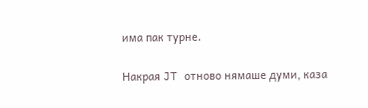има пак турне.

Накрая JT отново нямаше думи, каза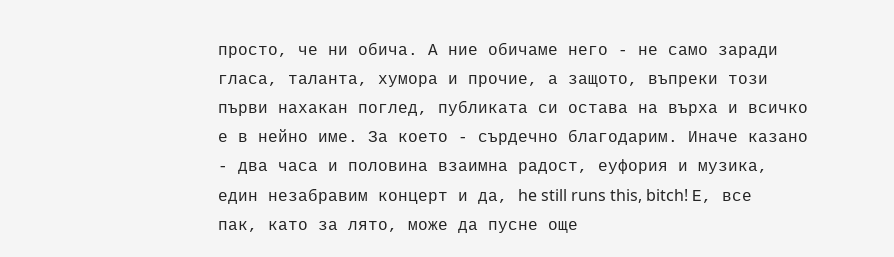просто, че ни обича. А ние обичаме него - не само заради гласа, таланта, хумора и прочие, а защото, въпреки този първи нахакан поглед, публиката си остава на върха и всичко е в нейно име. За което - сърдечно благодарим. Иначе казано - два часа и половина взаимна радост, еуфория и музика, един незабравим концерт и да, he still runs this, bitch! Е, все пак, като за лято, може да пусне още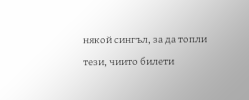някой сингъл, за да топли тези, чиито билети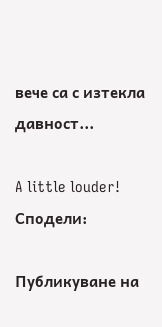вече са с изтекла давност...

A little louder!
Сподели:

Публикуване на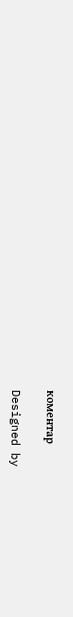коментар

Designed by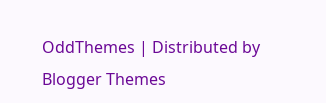OddThemes | Distributed by Blogger Themes